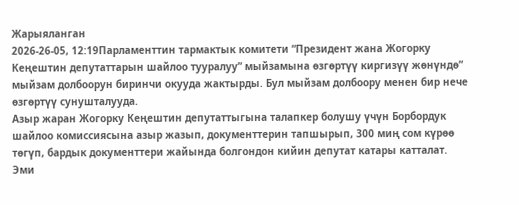Жарыяланган
2026-26-05, 12:19Парламенттин тармактык комитети “Президент жана Жогорку Кеңештин депутаттарын шайлоо тууралуу” мыйзамына өзгөртүү киргизүү жөнүндө” мыйзам долбоорун биринчи окууда жактырды. Бул мыйзам долбоору менен бир нече өзгөртүү сунушталууда.
Азыр жаран Жогорку Кеңештин депутаттыгына талапкер болушу үчүн Борбордук шайлоо комиссиясына азыр жазып, документтерин тапшырып, 300 миң сом күрөө төгүп, бардык документтери жайында болгондон кийин депутат катары катталат.
Эми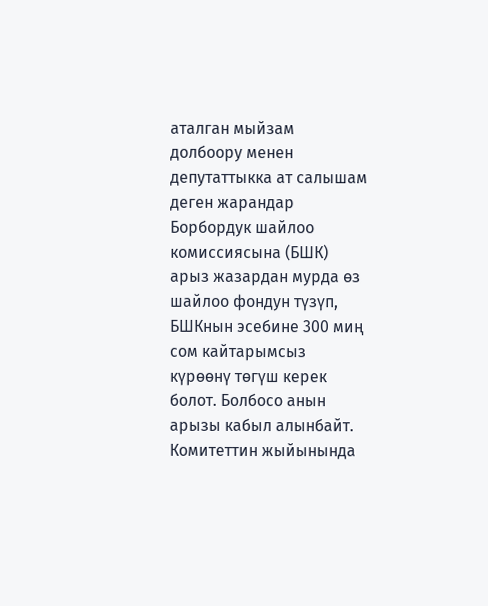аталган мыйзам долбоору менен депутаттыкка ат салышам деген жарандар Борбордук шайлоо комиссиясына (БШК) арыз жазардан мурда өз шайлоо фондун түзүп, БШКнын эсебине 300 миң сом кайтарымсыз күрөөнү төгүш керек болот. Болбосо анын арызы кабыл алынбайт.
Комитеттин жыйынында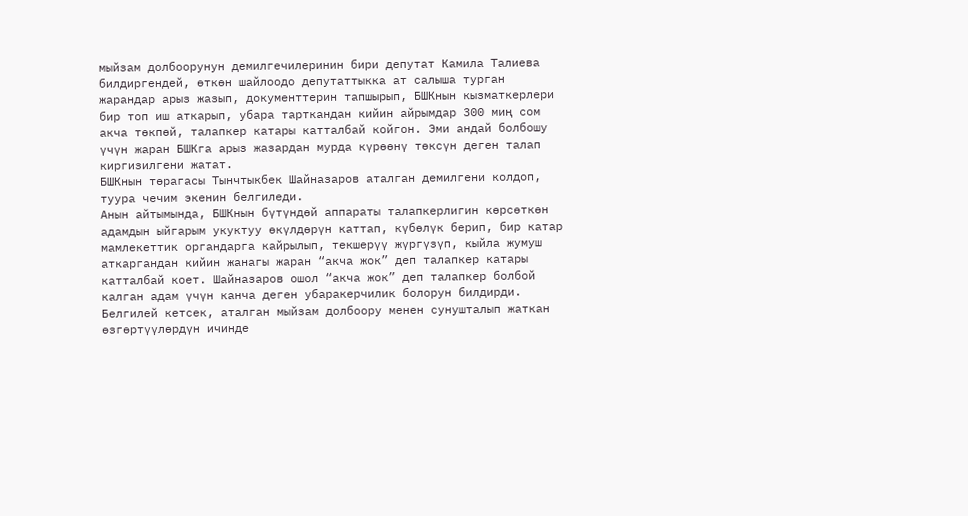мыйзам долбоорунун демилгечилеринин бири депутат Камила Талиева билдиргендей, өткөн шайлоодо депутаттыкка ат салыша турган жарандар арыз жазып, документтерин тапшырып, БШКнын кызматкерлери бир топ иш аткарып, убара тарткандан кийин айрымдар 300 миң сом акча төкпөй, талапкер катары катталбай койгон. Эми андай болбошу үчүн жаран БШКга арыз жазардан мурда күрөөнү төксүн деген талап киргизилгени жатат.
БШКнын төрагасы Тынчтыкбек Шайназаров аталган демилгени колдоп, туура чечим экенин белгиледи.
Анын айтымында, БШКнын бүтүндөй аппараты талапкерлигин көрсөткөн адамдын ыйгарым укуктуу өкүлдөрүн каттап, күбөлүк берип, бир катар мамлекеттик органдарга кайрылып, текшерүү жүргүзүп, кыйла жумуш аткаргандан кийин жанагы жаран “акча жок” деп талапкер катары катталбай коет. Шайназаров ошол “акча жок” деп талапкер болбой калган адам үчүн канча деген убаракерчилик болорун билдирди.
Белгилей кетсек, аталган мыйзам долбоору менен сунушталып жаткан өзгөртүүлөрдүн ичинде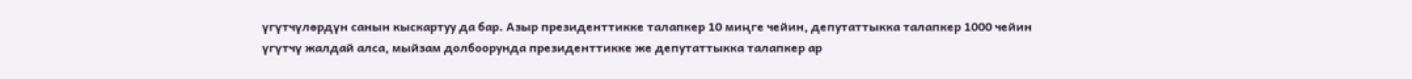үгүтчүлөрдүн санын кыскартуу да бар. Азыр президенттикке талапкер 10 миңге чейин, депутаттыкка талапкер 1000 чейин үгүтчү жалдай алса, мыйзам долбоорунда президенттикке же депутаттыкка талапкер ар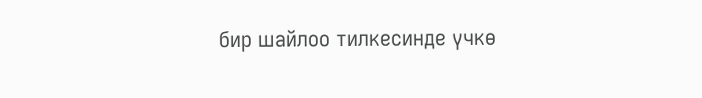бир шайлоо тилкесинде үчкө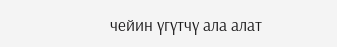чейин үгүтчү ала алат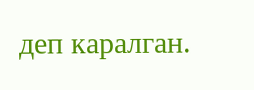деп каралган.